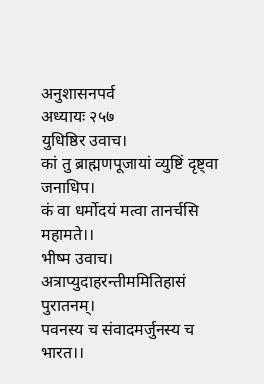अनुशासनपर्व
अध्यायः २५७
युधिष्ठिर उवाच।
कां तु ब्राह्मणपूजायां व्युष्टिं दृष्ट्वा जनाधिप।
कं वा धर्मोदयं मत्वा तानर्चसि महामते।।
भीष्म उवाच।
अत्राप्युदाहरन्तीममितिहासं पुरातनम्।
पवनस्य च संवादमर्जुनस्य च भारत।।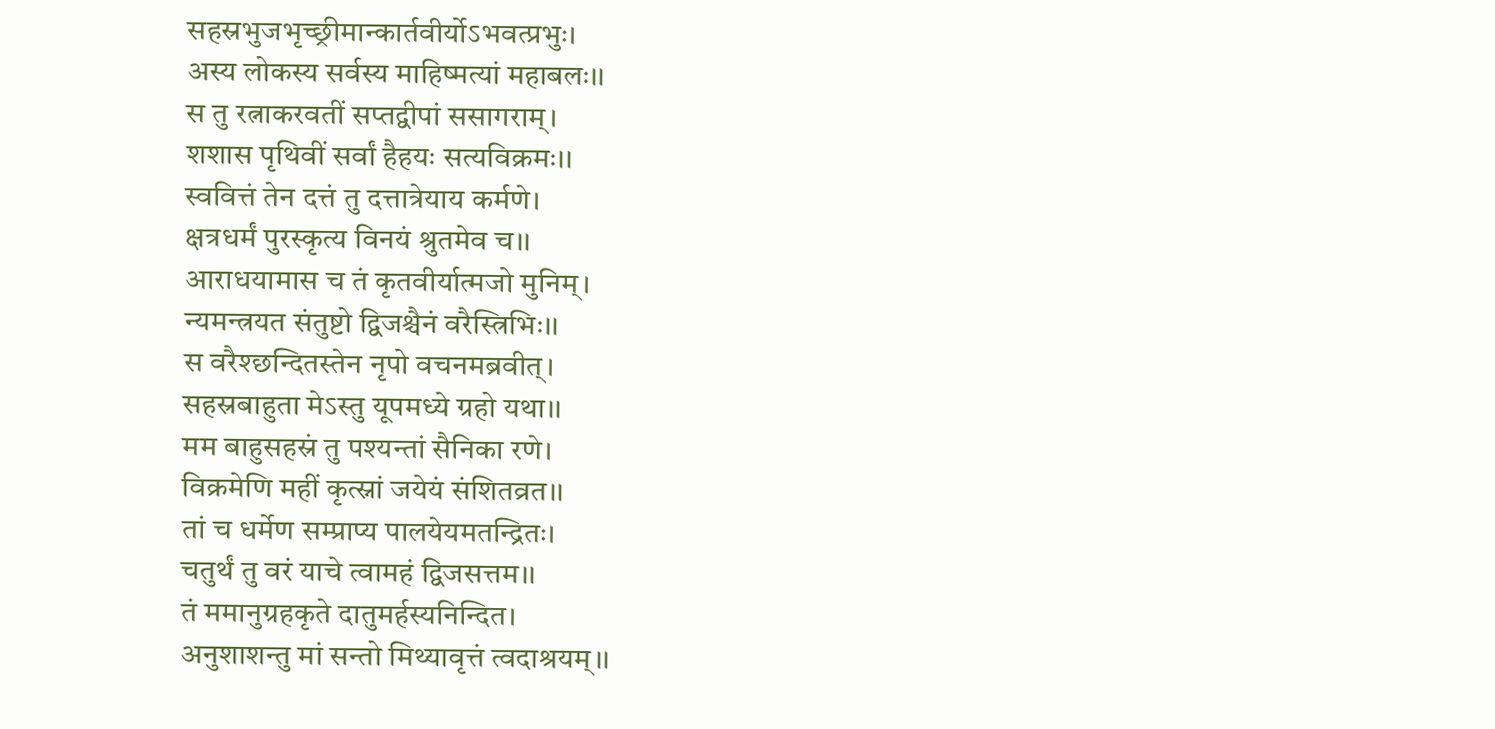सहस्रभुजभृच्छ्रीमान्कार्तवीर्योऽभवत्प्रभुः।
अस्य लोकस्य सर्वस्य माहिष्मत्यां महाबलः।।
स तु रत्नाकरवतीं सप्तद्वीपां ससागराम्।
शशास पृथिवीं सर्वां हैहयः सत्यविक्रमः।।
स्ववित्तं तेन दत्तं तु दत्तात्रेयाय कर्मणे।
क्षत्रधर्मं पुरस्कृत्य विनयं श्रुतमेव च।।
आराधयामास च तं कृतवीर्यात्मजो मुनिम्।
न्यमन्त्रयत संतुष्टो द्विजश्चैनं वरैस्त्रिभिः।।
स वरैश्छन्दितस्तेन नृपो वचनमब्रवीत्।
सहस्रबाहुता मेऽस्तु यूपमध्ये ग्रहो यथा।।
मम बाहुसहस्रं तु पश्यन्तां सैनिका रणे।
विक्रमेणि महीं कृत्स्नां जयेयं संशितव्रत।।
तां च धर्मेण सम्प्राप्य पालयेयमतन्द्रितः।
चतुर्थं तु वरं याचे त्वामहं द्विजसत्तम।।
तं ममानुग्रहकृते दातुमर्हस्यनिन्दित।
अनुशाशन्तु मां सन्तो मिथ्यावृत्तं त्वदाश्रयम्।।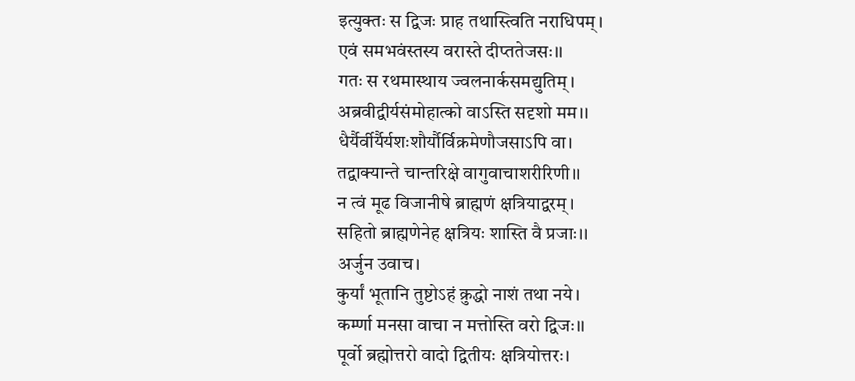इत्युक्तः स द्विजः प्राह तथास्त्विति नराधिपम्।
एवं समभवंस्तस्य वरास्ते दीप्ततेजसः।।
गतः स रथमास्थाय ज्वलनार्कसमद्युतिम्।
अब्रवीद्वीर्यसंमोहात्को वाऽस्ति सदृशो मम।।
धैर्यैर्वीर्यैर्यशःशौर्यौर्विक्रमेणौजसाऽपि वा।
तद्वाक्यान्ते चान्तरिक्षे वागुवाचाशरीरिणी।।
न त्वं मूढ विजानीषे ब्राह्मणं क्षत्रियाद्वरम्।
सहितो ब्राह्मणेनेह क्षत्रियः शास्ति वै प्रजाः।।
अर्जुन उवाच।
कुर्यां भूतानि तुष्टोऽहं क्रुद्धो नाशं तथा नये।
कर्म्णा मनसा वाचा न मत्तोस्ति वरो द्विजः।।
पूर्वो ब्रह्मोत्तरो वादो द्वितीयः क्षत्रियोत्तरः।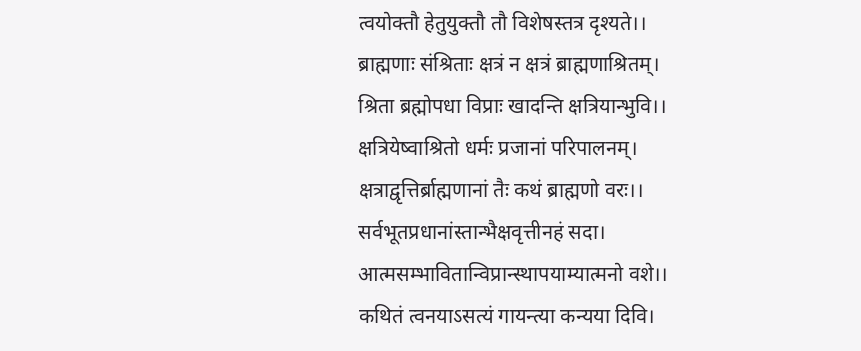त्वयोक्तौ हेतुयुक्तौ तौ विशेषस्तत्र दृश्यते।।
ब्राह्मणाः संश्रिताः क्षत्रं न क्षत्रं ब्राह्मणाश्रितम्।
श्रिता ब्रह्मोपधा विप्राः खादन्ति क्षत्रियान्भुवि।।
क्षत्रियेष्वाश्रितो धर्मः प्रजानां परिपालनम्।
क्षत्राद्वृत्तिर्ब्राह्मणानां तैः कथं ब्राह्मणो वरः।।
सर्वभूतप्रधानांस्तान्भैक्षवृत्तीनहं सदा।
आत्मसम्भावितान्विप्रान्स्थापयाम्यात्मनो वशे।।
कथितं त्वनयाऽसत्यं गायन्त्या कन्यया दिवि।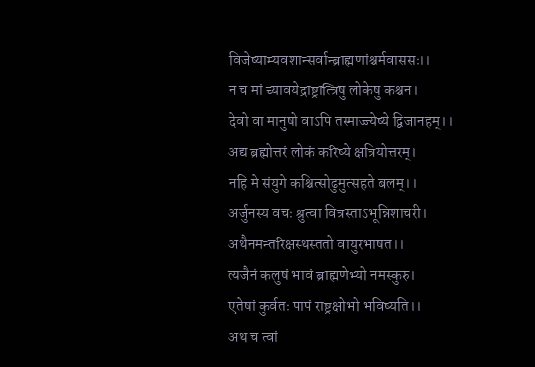विजेष्याम्यवशान्सर्वान्ब्राह्मणांश्चर्मवाससः।।
न च मां च्यावयेद्राष्ट्रात्त्रिषु लोकेषु कश्चन।
देवो वा मानुषो वाऽपि तस्माज्ज्येष्ये द्विजानहम्।।
अद्य ब्रह्मोत्तरं लोकं करिष्ये क्षत्रियोत्तरम्।
नहि मे संयुगे कश्चित्सोढुमुत्सहते बलम्।।
अर्जुनस्य वचः श्रुत्वा वित्रस्ताऽभून्निशाचरी।
अथैनमन्तरिक्षस्थस्ततो वायुरभाषत।।
त्यजैनं कलुषं भावं ब्राह्मणेभ्यो नमस्कुरु।
एतेषां कुर्वतः पापं राष्ट्रक्षोभो भविष्यति।।
अथ च त्वां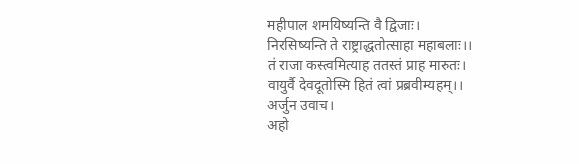महीपाल शमयिष्यन्ति वै द्विजाः।
निरसिष्यन्ति ते राष्ट्राद्धतोत्साहा महाबलाः।।
तं राजा कस्त्वमित्याह ततस्तं प्राह मारुतः।
वायुर्वै देवदूतोस्मि हितं त्वां प्रब्रवीम्यहम्।।
अर्जुन उवाच।
अहो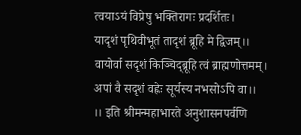त्वयाऽयं विप्रेषु भक्तिरागः प्रदर्शितः।
यादृशं पृथिवीभूतं तादृशं ब्रूहि मे द्विजम्।।
वायोर्वा सदृशं किञ्चिद्ब्रूहि त्वं ब्राह्मणोत्तमम्।
अपां वै सदृशं वह्नेः सूर्यस्य नभसोऽपि वा।।
।। इति श्रीमन्महाभारते अनुशासनपर्वणि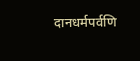दानधर्मपर्वणि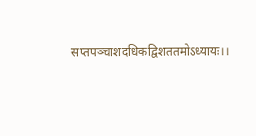सप्तपञ्चाशदधिकद्विशततमोऽध्यायः।।